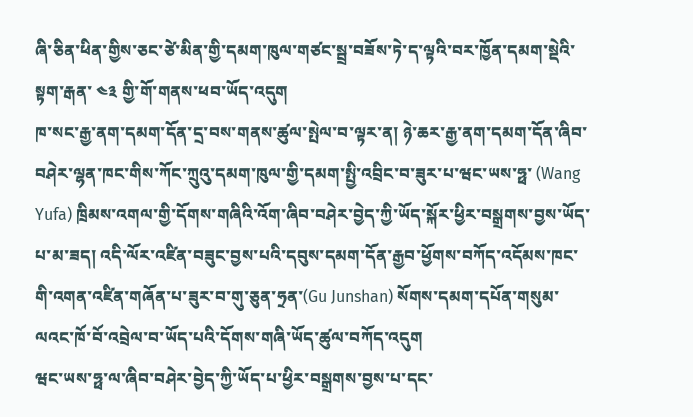ཞི་ཅིན་ཕིན་གྱིས་ཅང་ཙེ་མིན་གྱི་དམག་ཁུལ་གཙང་སྦྲ་བཟོས་ཏེ་ད་ལྟའི་བར་ཁྱོན་དམག་སྡེའི་སྟག་རྒན་ ༤༣ གྱི་གོ་གནས་ཕབ་ཡོད་འདུག
ཁ་སང་རྒྱ་ནག་དམག་དོན་དྲ་བས་གནས་ཚུལ་སྤེལ་བ་ལྟར་ན། ཉེ་ཆར་རྒྱ་ནག་དམག་དོན་ཞིབ་བཤེར་ལྷན་ཁང་གིས་ཀོང་ཀྲུའུ་དམག་ཁུལ་གྱི་དམག་སྤྱི་འབྲིང་བ་ཟུར་པ་ཝང་ཡས་ཧྥ་ (Wang Yufa) ཁྲིམས་འགལ་གྱི་དོགས་གཞིའི་འོག་ཞིབ་བཤེར་བྱེད་ཀྱི་ཡོད་སྐོར་ཕྱིར་བསྒྲགས་བྱས་ཡོད་པ་མ་ཟད། འདི་ལོར་འཛིན་བཟུང་བྱས་པའི་དབུས་དམག་དོན་རྒྱབ་ཕྱོགས་བཀོད་འདོམས་ཁང་གི་འགན་འཛིན་གཞོན་པ་ཟུར་བ་གུ་ཅུན་ཧྲན་(Gu Junshan) སོགས་དམག་དཔོན་གསུམ་ལའང་ཁོ་བོ་འབྲེལ་བ་ཡོད་པའི་དོགས་གཞི་ཡོད་ཚུལ་བཀོད་འདུག
ཝང་ཡས་ཧྥ་ལ་ཞིབ་བཤེར་བྱེད་ཀྱི་ཡོད་པ་ཕྱིར་བསྒྲགས་བྱས་པ་དང་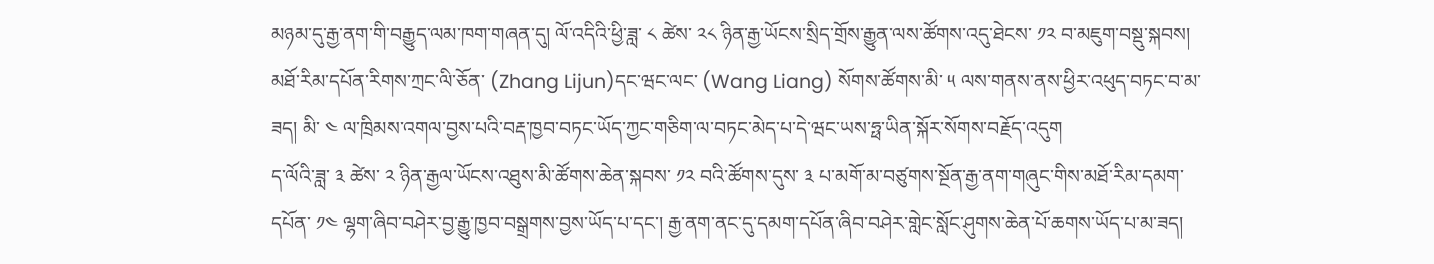མཉམ་དུ་རྒྱ་ནག་གི་བརྒྱུད་ལམ་ཁག་གཞན་དུ། ལོ་འདིའི་ཕྱི་ཟླ་ ༨ ཚེས་ ༢༨ ཉིན་རྒྱ་ཡོངས་སྲིད་གྲོས་རྒྱུན་ལས་ཚོགས་འདུ་ཐེངས་ ༡༢ བ་མཇུག་བསྡུ་སྐབས། མཐོ་རིམ་དཔོན་རིགས་ཀྲང་ལི་ཅོན་ (Zhang Lijun)དང་ཝང་ལང་ (Wang Liang) སོགས་ཚོགས་མི་ ༥ ལས་གནས་ནས་ཕྱིར་འཕུད་བཏང་བ་མ་ཟད། མི་ ༤ ལ་ཁྲིམས་འགལ་བྱས་པའི་བརྡ་ཁྱབ་བཏང་ཡོད་ཀྱང་གཅིག་ལ་བཏང་མེད་པ་དེ་ཝང་ཡས་ཧྥ་ཡིན་སྐོར་སོགས་བརྗོད་འདུག
ད་ལོའི་ཟླ་ ༣ ཚེས་ ༢ ཉིན་རྒྱལ་ཡོངས་འཐུས་མི་ཚོགས་ཆེན་སྐབས་ ༡༢ བའི་ཚོགས་དུས་ ༣ པ་མགོ་མ་བཙུགས་སྔོན་རྒྱ་ནག་གཞུང་གིས་མཐོ་རིམ་དམག་དཔོན་ ༡༤ ལྷག་ཞིབ་བཤེར་བྱ་རྒྱུ་ཁྱབ་བསྒྲགས་བྱས་ཡོད་པ་དང་། རྒྱ་ནག་ནང་དུ་དམག་དཔོན་ཞིབ་བཤེར་གླེང་སློང་ཤུགས་ཆེན་པོ་ཆགས་ཡོད་པ་མ་ཟད།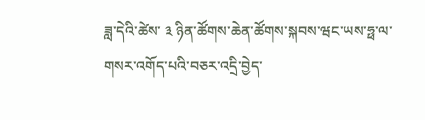ཟླ་དེའི་ཚེས་ ༣ ཉིན་ཚོགས་ཆེན་ཚོགས་སྐབས་ཝང་ཡས་ཧྥ་ལ་གསར་འགོད་པའི་བཅར་འདྲི་བྱེད་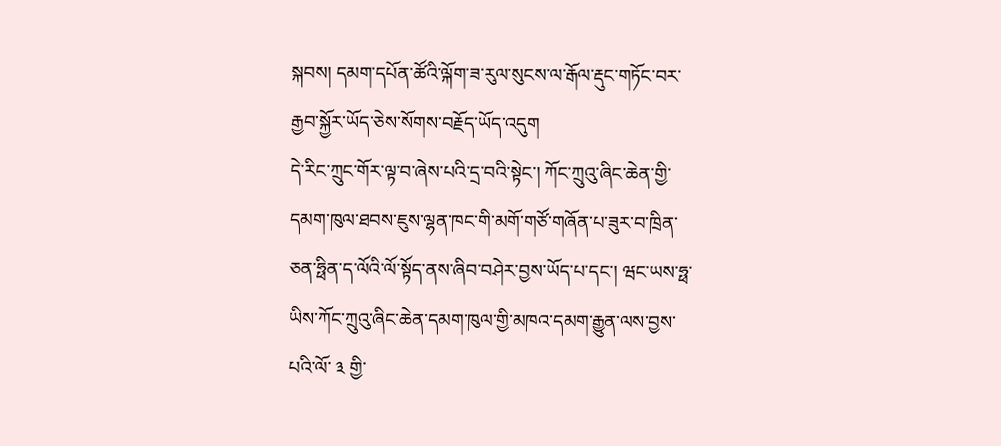སྐབས། དམག་དཔོན་ཚོའི་ལྐོག་ཟ་རུལ་སུངས་ལ་རྒོལ་རྡུང་གཏོང་བར་རྒྱབ་སྐྱོར་ཡོད་ཅེས་སོགས་བརྗོད་ཡོད་འདུག
དེ་རིང་ཀྲུང་གོར་ལྟ་བ་ཞེས་པའི་དྲ་བའི་སྟེང་། ཀོང་ཀྲུའུ་ཞིང་ཆེན་གྱི་དམག་ཁུལ་ཐབས་ཇུས་ལྷན་ཁང་གི་མགོ་གཙོ་གཞོན་པ་ཟུར་བ་ཁྲིན་ཅན་ཧྥིན་ད་ལོའི་ལོ་སྟོད་ནས་ཞིབ་བཤེར་བྱས་ཡོད་པ་དང་། ཝང་ཡས་ཧྥ་ཡིས་ཀོང་ཀྲུའུ་ཞིང་ཆེན་དམག་ཁུལ་གྱི་མཁའ་དམག་རྒྱུན་ལས་བྱས་པའི་ལོ་ ༣ གྱི་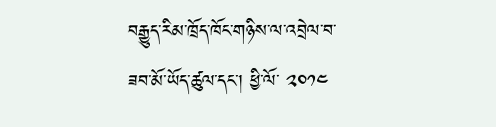བརྒྱུད་རིམ་ཁྲོད་ཁོང་གཉིས་ལ་འབྲེལ་བ་ཟབ་མོ་ཡོད་ཚུལ་དང་། ཕྱི་ལོ་ ༢༠༡༤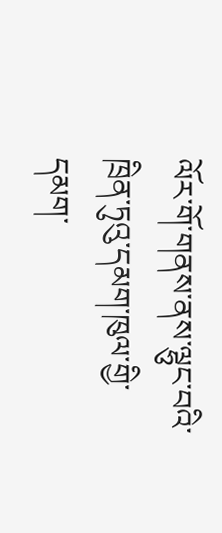ལོར་གོ་གནས་ནས་ལྷུང་བའི་ཁྲིན་ཏུའུ་དམག་ཁུལ་གྱི་དམག་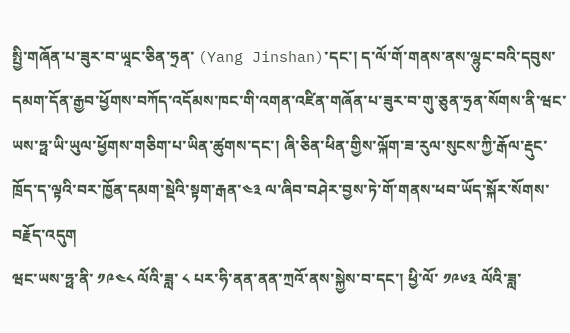སྤྱི་གཞོན་པ་ཟུར་བ་ཡཱང་ཅིན་ཧྲན་ (Yang Jinshan)་དང་། ད་ལོ་གོ་གནས་ནས་ལྷུང་བའི་དབུས་དམག་དོན་རྒྱབ་ཕྱོགས་བཀོད་འདོམས་ཁང་གི་འགན་འཛིན་གཞོན་པ་ཟུར་བ་གུ་ཅུན་ཧྲན་སོགས་ནི་ཝང་ཡས་ཧྥ་ཡི་ཡུལ་ཕྱོགས་གཅིག་པ་ཡིན་ཚུགས་དང་། ཞི་ཅིན་ཕིན་གྱིས་ལྐོག་ཟ་རུལ་སུངས་ཀྱི་རྒོལ་རྡུང་ཁྲོད་ད་ལྟའི་བར་ཁྱོན་དམག་སྡེའི་སྟག་རྒན་༤༣ ལ་ཞིབ་བཤེར་བྱས་ཏེ་གོ་གནས་ཕབ་ཡོད་སྐོར་སོགས་བརྗོད་འདུག
ཝང་ཡས་ཧྥ་ནི་ ༡༩༤༨ ལོའི་ཟླ་ ༨ པར་ཧི་ནན་ནན་ཀྲའོ་ནས་སྐྱེས་བ་དང་། ཕྱི་ལོ་ ༡༩༦༣ ལོའི་ཟླ་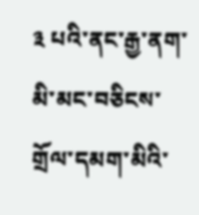༣ པའི་ནང་རྒྱ་ནག་མི་མང་བཅིངས་གྲོལ་དམག་མིའི་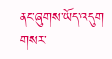ནང་ཞུགས་ཡོད་འདུག
གསར་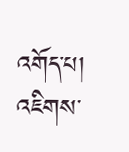འགོད་པ། འཇིགས་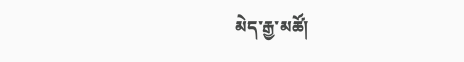མེད་རྒྱ་མཚོ།